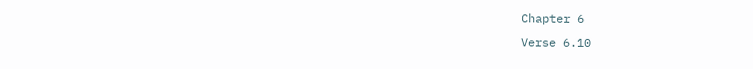Chapter 6
Verse 6.10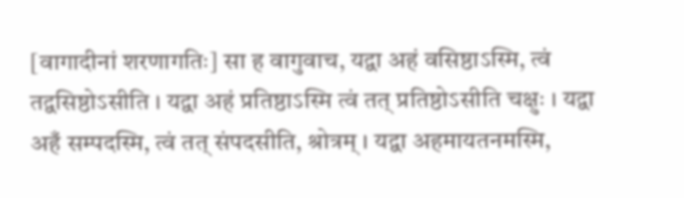[वागादीनां शरणागतिः] सा ह वागुवाच, यद्वा अहं वसिष्ठाऽस्मि, त्वं तद्वसिष्ठोऽसीति । यद्वा अहं प्रतिष्ठाऽस्मि त्वं तत् प्रतिष्ठोऽसीति चक्षुः । यद्वा अहँ सम्पदस्मि, त्वं तत् संपदसीति, श्रोत्रम् । यद्वा अहमायतनमस्मि,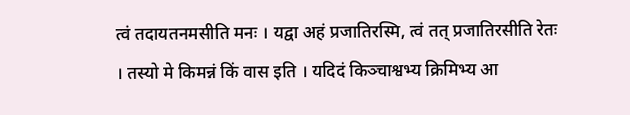त्वं तदायतनमसीति मनः । यद्वा अहं प्रजातिरस्मि, त्वं तत् प्रजातिरसीति रेतः । तस्यो मे किमन्नं किं वास इति । यदिदं किञ्चाश्वभ्य क्रिमिभ्य आ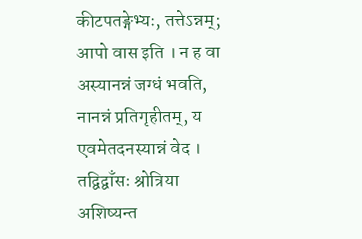कीटपतङ्गेभ्यः, तत्तेऽन्नम्; आपो वास इति । न ह वा अस्यानन्नं जग्धं भवति, नानन्नं प्रतिगृहीतम्, य एवमेतदनस्यान्नं वेद । तद्विद्वाँसः श्रोत्रिया अशिष्यन्त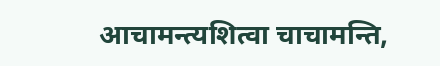आचामन्त्यशित्वा चाचामन्ति,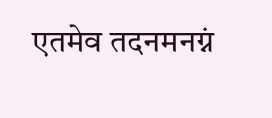एतमेव तदनमनग्नं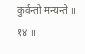कुर्वन्तो मन्यन्ते ॥ १४ ॥